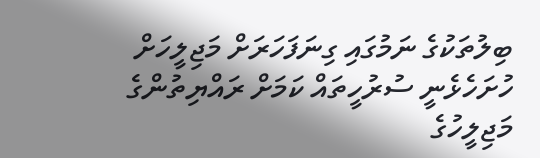ބިލުތަކުގެ ނަމުގައި ގިނަފަހަރަށް މަޖިލީހަށް ހުށަހެޅެނީ ސުރުހީތައް ކަމަށް ރައްޔިތުންގެ މަޖިލީހުގެ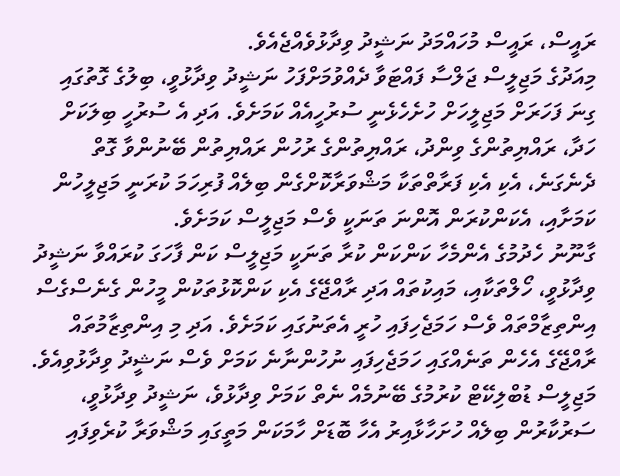ރައީސް، ރައީސް މުހައްމަދު ނަޝީދު ވިދާޅުވެއްޖެއެވެ.
މިއަދުގެ މަޖިލީސް ޖަލްސާ ފައްޓަވާ ދެއްވުމަށްފަހު ނަޝީދު ވިދާޅުވީ، ބިލުގެ ގޮތުގައި ގިނަ ފަހަރަށް މަޖިލީހަށް ހުށެހެޅެނީ ސުރުހީއެއް ކަމަށެވެ. އަދި އެ ސުރުހީ ބިލަކަށް ހަދާ، ރައްޔިތުންގެ ވިންދު، ރައްޔިތުންގެ ރުހުން ރައްޔިތުން ބޭނުންވާ ގޮތް ދެނެގަނެ، އެކި އެކި ފަރާތްތަކާ މަޝްވަރާކޮށްގެން ބިލެއް ފުރިހަމަ ކުރަނީ މަޖިލީހުން ކަމަށާއި، އެކަންކުރަން އޮންނަ ތަނަކީ ވެސް މަޖިލީސް ކަމަށެވެ.
ގާނޫނު ހެދުމުގެ އެންމެހާ ކަންކަން ކުރާ ތަނަކީ މަޖިލީސް ކަން ފާހަގަ ކުރައްވާ ނަޝީދު ވިދާޅުވީ، ހޯލްތަކާއި، މައިކުތައް އަދި ރާއްޖޭގެ އެކި ކަންކޮޅުތަކުން މީހުން ގެނެސްގެސް އިންތިޒާމްތައް ވެސް ހަމަޖެހިފައި ހުރީ އެތަނުގައި ކަމަށެވެ. އަދި މި އިންތިޒާމުތައް ރާއްޖޭގެ އެހެން ތަނެއްގައި ހަމަޖެހިފައި ނުހުންނާނެ ކަމަށް ވެސް ނަޝީދު ވިދާޅުވިއެވެ. މަޖިލީސް ޑުބްލިކޭޓް ކުރުމުގެ ބޭނުމެއް ނެތް ކަމަށް ވިދާޅުވެ، ނަޝީދު ވިދާޅުވީ، ސަރުކާރުން ބިލެއް ހުށަހާޅާއިރު އެހާ ބޮޑަށް ހާމަކަން މަތީގައި މަޝްވަރާ ކުރެވިފައި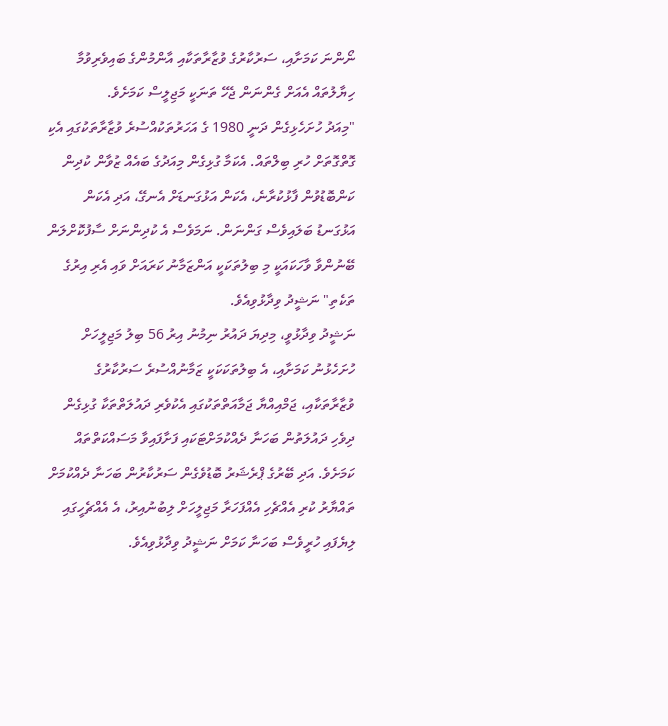ނޯންނަ ކަމަށާއި، ސަރުކާރުގެ ވުޒާރާތަކާއި އާންމުންގެ ބައިވެރިވުމާ ހިޔާލުތައް އެއަށް ގެންނަން ޖެހޭ ތަނަކީ މަޖިލީސް ކަމަށެވެ.
"މިއަދު ހުށަހެޅިގެން ދަނީ 1980 ގެ އަހަރުތަކުއްސުރެ ވުޒާރާތަކުގައި އެކި ގޮތްގޮތަށް ހުރި ބިލްތައް. އެކަމާ ގުޅިގެން މިއަދުގެ ބައެއް ޒުވާން ކުދިން ކަންބޮޑުވުން ފާޅުކުރާނެ، އެކަން އަޅުގަނޑަށް އެނގޭ، އަދި އެކަން އަޅުގަނޑު ބަލައިވެސް ގަންނަން. ނަމަވެސް އެ ކުދިންނަށް ސާފުކޮށްލަން ބޭނުންވާ ވާހަކައަކީ މި ބިލުތަކަކީ އަންޒަމާނު ކަރައަށް ވައި އެރި އިރުގެ ތަކެތި" ނަޝީދު ވިދާޅުވިއެވެ.
ނަޝީދު ވިދާޅުވީ، މިދިޔަ ދައުރު ނިމުނު އިރު 56 ބިލު މަޖިލީހަށް ހުށަހެޅުނު ކަމަށާއި، އެ ބިލުތަކަކަކީ ޒަމާނުއްސުރެ ސަރުކާރުގެ ވުޒާރާތަކާއި، ޖަމްއިއްޔާ ޖަމާއަތްތަކުގައި އެކުވެރި ދައުލަތްތަކާ ގުޅިގެން ދިވެހި ދައުލަތުން ބަހަނާ ދެއްކުމަށްޓަކައި ފަށާފައިވާ މަސައްކަތްތައް ކަމަށެވެ. އަދި ބޭރުގެ ޕްރެޝަރު ބޮޑުވެގެން ސަރުކާރުން ބަހަނާ ދެއްކުމަށް ތައްޔާރު ކުރި އެއްޗެހި އެއްފަހަރާ މަޖިލީހަށް ލިބުނުއިރު، އެ އެއްޗެހީގައި ލިޔެފައި ހުރީވެސް ބަހަނާ ކަމަށް ނަޝީދު ވިދާޅުވިއެވެ.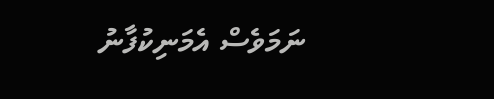ނަމަވެސް އެމަނިކުފާނު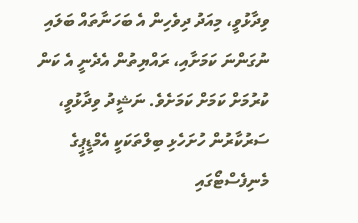ވިދާޅުވީ، މިއަދު ދިވެހިން އެ ބަހަނާތައް ބަލައި ނުގަންނަ ކަމަށާއި، ރައްޔިތުން އެދެނީ އެ ކަން ކުރުމަށް ކަމަށް ކަމަށެވެ. ނަޝީދު ވިދާޅުވީ، ސަރުކާރުން ހުށަހެޅި ބިލްތަކަކީ އެމްޑީޕީގެ މެނިފެސްޓޯގައި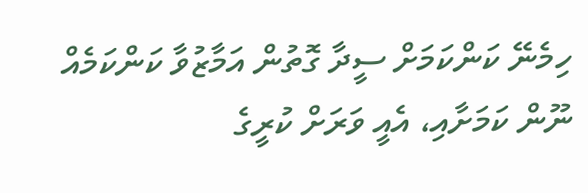ހިމެނޭ ކަންކަމަށް ސީދާ ގޮތުން އަމާޒުވާ ކަންކަމެއް ނޫން ކަމަށާއި، އެއީ ވަރަށް ކުރީގެ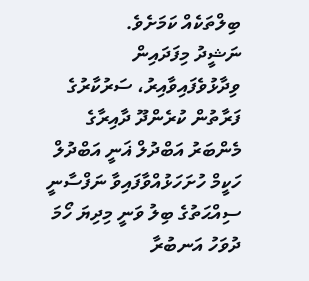ބިލްތަކެއް ކަމަށެވެ.
ނަޝީދު މިފަދައިން ވިދާޅުވެފައިވާއިރު، ސަރުކާރުގެ ފަރާތުން ކުރެންދޫ ދާއިރާގެ މެންބަރު އަބްދުލް ޣަނީ އަބްދުލް ހަކީމް ހުށަހަޅުއްވާފައިވާ ނަފްސާނީ ސިއްޙަތުގެ ބިލު ވަނީ މިދިޔަ ހޯމަ ދުވަހު އަނބުރާ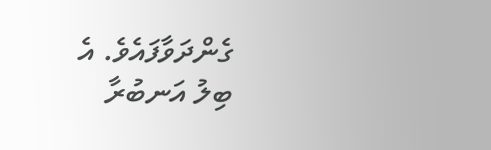ގެންދަވާފައެވެ. އެ ބިލު އަނބުރާ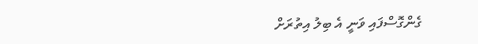ގެންގޮސްފައި ވަނީ އެ ބިލު އިތުރަށް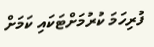ފުރިހަމަ ކުރުމަށްޓަކައި ކަމަށް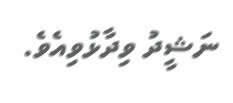ނަޝީދު ވިދާޅުވިއެވެ.